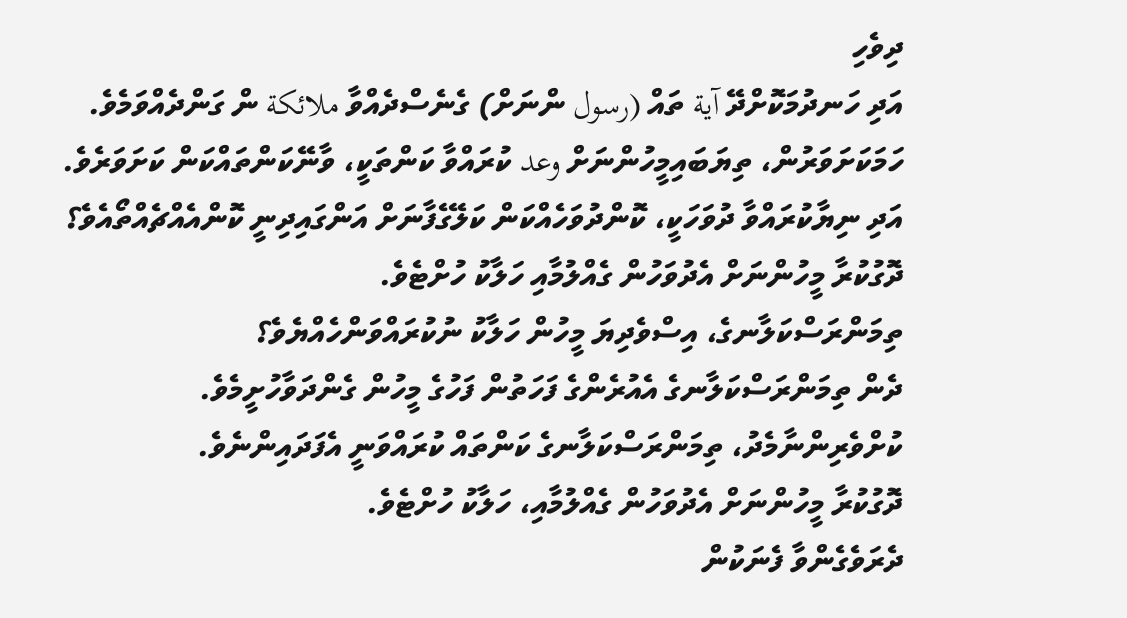ދިވެހި
އަދި ހަނދުމަކޮށްދޭ آية ތައް (رسول ންނަށް) ގެނެސްދެއްވާ ملائكة ން ގަންދެއްވަމެވެ.
ހަމަކަށަވަރުން، ތިޔަބައިމީހުންނަށް وعد ކުރައްވާ ކަންތަކީ، ވާނޭކަންތައްކަން ކަށަވަރެވެ.
އަދި ނިޔާކުރައްވާ ދުވަހަކީ، ކޮންދުވަހެއްކަން ކަލޭގެފާނަށް އަންގައިދިނީ ކޮންއެއްޗެއްތޯއެވެ؟
ދޮގުކުރާ މީހުންނަށް އެދުވަހުން ގެއްލުމާއި ހަލާކު ހުށްޓެވެ.
ތިމަންރަސްކަލާނގެ، އިސްވެދިޔަ މީހުން ހަލާކު ނުކުރައްވަންހެއްޔެވެ؟
ދެން ތިމަންރަސްކަލާނގެ އެއުރެންގެ ފަހަތުން ފަހުގެ މީހުން ގެންދަވާހުށީމެވެ.
ކުށްވެރިންނާމެދު، ތިމަންރަސްކަލާނގެ ކަންތައް ކުރައްވަނީ އެފަދައިންނެވެ.
ދޮގުކުރާ މީހުންނަށް އެދުވަހުން ގެއްލުމާއި، ހަލާކު ހުށްޓެވެ.
ދެރަވެގެންވާ ފެނަކުން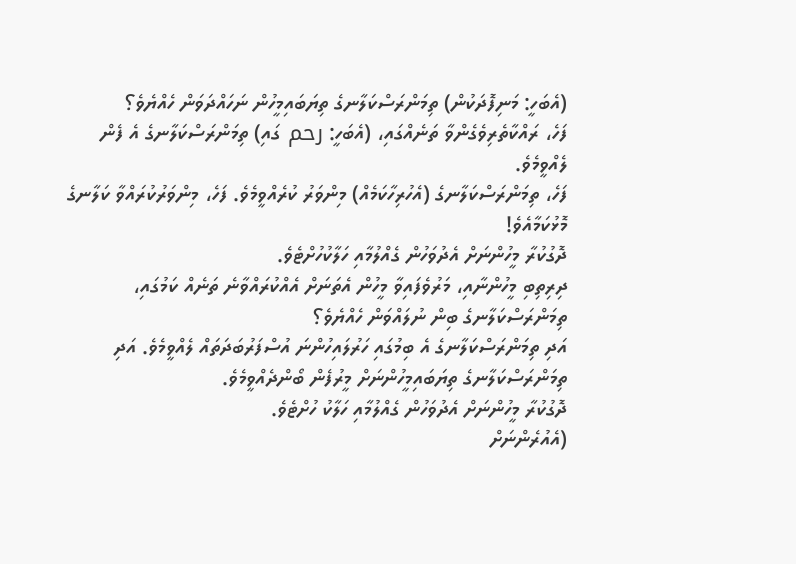(އެބަހީ: މަނިފޮދަކުން) ތިމަންރަސްކަލާނގެ ތިޔަބައިމީހުން ނަހައްދަވަން ހެއްޔެވެ؟
ފަހެ، ރައްކާތެރިވެގެންވާ ތަނެއްގައި، (އެބަހީ: رحم ގައި) ތިމަންރަސްކަލާނގެ އެ ފެން ލެއްވީމެވެ.
ފަހެ، ތިމަންރަސްކަލާނގެ (އެހުރިހާކަމެއް) މިންވަރު ކުރެއްވީމެވެ. ފަހެ، މިންވަރުކުރައްވާ ކަލާނގެ މޮޅުކަމާއެވެ!
ދޮގުކުރާ މީހުންނަށް އެދުވަހުން ގެއްލުމާއި ހަލާކުހުށްޓެވެ.
ދިރިތިބި މީހުންނާއި، މަރުވެފައިވާ މީހުން އެތަނަށް އެއްކުރައްވާނެ ތަނެއް ކަމުގައި، ތިމަންރަސްކަލާނގެ ބިން ނުލައްވަން ހެއްޔެވެ؟
އަދި ތިމަންރަސްކަލާނގެ އެ ބިމުގައި ހަރުލައިހުންނަ އުސްފަރުބަދަތައް ލެއްވީމެވެ. އަދި ތިމަންރަސްކަލާނގެ ތިޔަބައިމީހުންނަށް މީރުފެން ބޯންދެއްވީމެވެ.
ދޮގުކުރާ މީހުންނަށް އެދުވަހުން ގެއްލުމާއި ހަލާކު ހުށްޓެވެ.
(އެއުރެންނަށް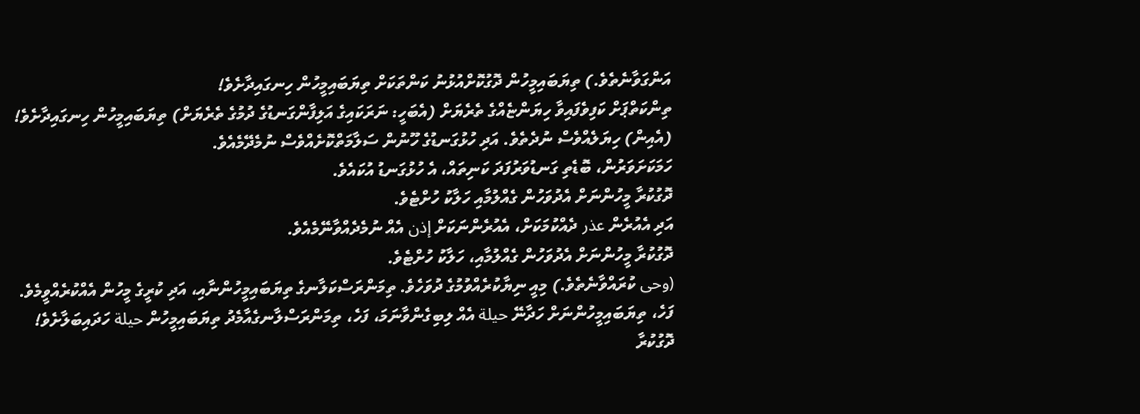އަންގަވާނެތެވެ.) ތިޔަބައިމީހުން ދޮގުކޮށްއުޅުނު ކަންތަކަށް ތިޔަބައިމީހުން ހިނގައިދާށެވެ!
ތިންކަތްޕަށް ކަފިވެފައިވާ ހިޔަންޏެއްގެ ތެރެޔަށް (އެބަހީ: ނަރަކައިގެ އަލިފާންގަނޑުގެ ދުމުގެ ތެރެޔަށް) ތިޔަބައިމީހުން ހިނގައިދާށެވެ!
(އެއިން) ހިޔަލެއްވެސް ނުދެތެވެ. އަދި ހުޅުގަނޑުގެ ހޫނުން ސަލާމަތްކޮށެއްވެސް ނުމެދޭމެއެވެ.
ހަމަކަށަވަރުން، ބޮޑެތި ގަނޑުވަރުފަދަ ކަނިތައް، އެ ހުޅުގަނޑު އުކައެވެ.
ދޮގުކުރާ މީހުންނަށް އެދުވަހުން ގެއްލުމާއި ހަލާކު ހުށްޓެވެ.
އަދި އެއުރެން عذر ދެއްކުމަކަށް، އެއުރެންނަކަށް إذن އެއް ނުމެދެއްވާނޭމެއެވެ.
ދޮގުކުރާ މީހުންނަށް އެދުވަހުން ގެއްލުމާއި، ހަލާކު ހުށްޓެވެ.
(وحى ކުރައްވާނެތެވެ.) މިއީ ނިޔާކުރެއްވުމުގެ ދުވަހެވެ. ތިމަންރަސްކަލާނގެ ތިޔަބައިމީހުންނާއި، އަދި ކުރީގެ މީހުން އެއްކުރެއްވީމެވެ.
ފަހެ، ތިޔަބައިމީހުންނަށް ހަދާނޭ حيلة އެއް ލިބިގެންވާނަމަ، ފަހެ، ތިމަންރަސްލާނގެއާމެދު ތިޔަބައިމީހުން حيلة ހަދައިބަލާށެވެ!
ދޮގުކުރާ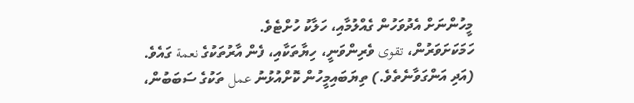މީހުންނަށް އެދުވަހުން ގެއްލުމާއި، ހަލާކު ހުށްޓެވެ.
ހަމަކަށަވަރުން، تقوى ވެރިންވަނީ، ހިޔާތަކާއި، ފެން އާރުތަކުގެ نعمة ގައެވެ.
(އަދި އަންގަވާނެތެވެ.) ތިޔަބައިމީހުން ކޮށްއުޅުނު عمل ތަކުގެ ސަބަބުން،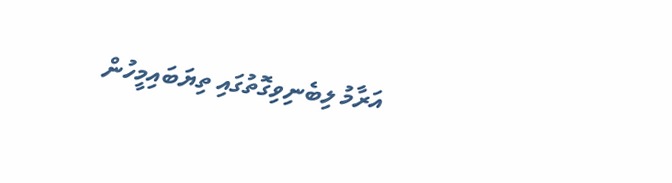އަރާމު ލިބެނިވިގޮތުގައި ތިޔަބައިމީހުން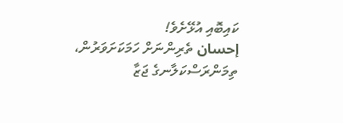ކައިބޮއި އުޅޭށެވެ!
إحسان ތެރިންނަށް ހަމަކަށަވަރުން، ތިމަންރަސްކަލާނގެ ޖަޒާ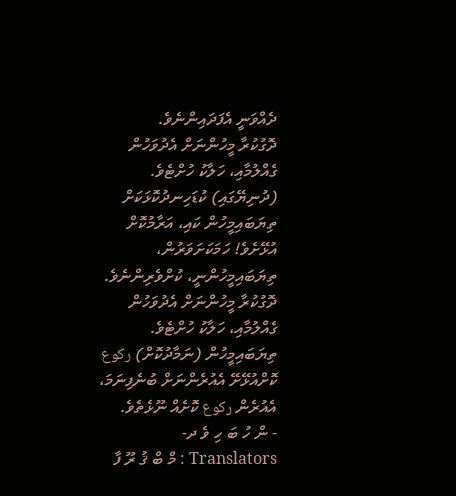ދެއްވަނީ އެފަދައިންނެވެ.
ދޮގުކުރާ މީހުންނަށް އެދުވަހުން ގެއްލުމާއި، ހަލާކު ހުށްޓެވެ.
(ދުނިޔޭގައި) ކުޑަހިނދުކޮޅަކަށް ތިޔަބައިމީހުން ކައި، އަރާމުކޮށް އުޅޭށެވެ! ހަމަކަށަވަރުން، ތިޔަބައިމީހުންނީ، ކުށްވެރިންނެވެ.
ދޮގުކުރާ މީހުންނަށް އެދުވަހުން ގެއްލުމާއި، ހަލާކު ހުށްޓެވެ.
ތިޔަބައިމީހުން (ނަމާދުކޮށް) ركوع ކޮށްއުޅޭށޭ އެއުރެންނަށް ބުނެފިނަމަ، އެއުރެން ركوع ކޮށެއް ނޫޅެތެވެ.
- ން ހު ބަ ހި ވެ ދ-
Translators : މް ބް ޤު ރޫ ފާ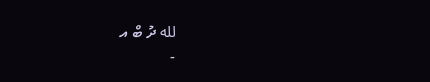لله ދު ބް އ
-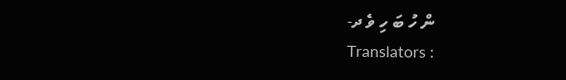ން ހު ބަ ހި ވެ ދ-
Translators :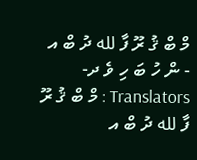މް ބް ޤު ރޫ ފާ لله ދު ބް އ
- ން ހު ބަ ހި ވެ ދ-
Translators : މް ބް ޤު ރޫ ފާ لله ދު ބް އ